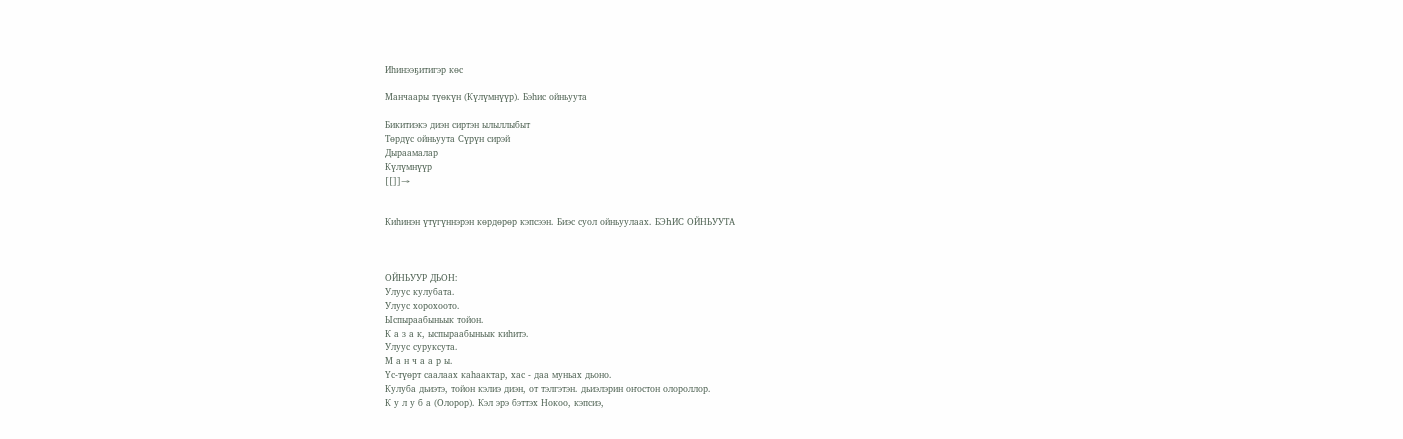Иһинээҕитигэр көс

Манчаары түөкүн (Күлүмнүүр). Бэһис ойньуута

Бикитиэкэ диэн сиртэн ылыллыбыт
Төрдүс ойньуута Сүрүн сирэй
Дыраамалар
Күлүмнүүр
[[]]→


Киһинэн үтүгүннэрэн көрдөрөр кэпсээн. Биэс суол ойньуулаах. БЭҺИС ОЙНЬУУТА



ОЙНЬУУР ДЬОН:
Улуус кулубата.
Улуус хорохоото.
Ыспыраабыньык тойон.
К а з а к, ыспыраабыньык киһитэ.
Улуус суруксута.
М а н ч а а р ы.
Үс-түөрт саалаах каһаактар, хас - даа муньах дьоно.
Кулуба дьиэтэ, тойон кэлиэ диэн, от тэлгэтэн. дьиэлэрин оҥостон олороллор.
К у л у б а (Олорор). Кэл эрэ бэттэх Нокоо, кэпсиэ,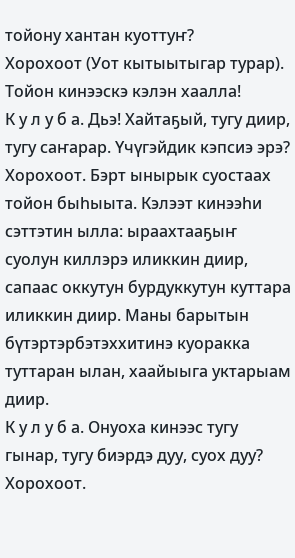тойону хантан куоттуҥ?
Хорохоот (Уот кытыытыгар турар). Тойон кинээскэ кэлэн хаалла!
К у л у б а. Дьэ! Хайтаҕый, тугу диир, тугу саҥарар. Үчүгэйдик кэпсиэ эрэ?
Хорохоот. Бэрт ынырык суостаах тойон быһыыта. Кэлээт кинээһи сэттэтин ылла: ыраахтааҕыҥ суолун киллэрэ иликкин диир, сапаас оккутун бурдуккутун куттара иликкин диир. Маны барытын бүтэртэрбэтэххитинэ куоракка туттаран ылан, хаайыыга уктарыам диир.
К у л у б а. Онуоха кинээс тугу гынар, тугу биэрдэ дуу, суох дуу?
Хорохоот.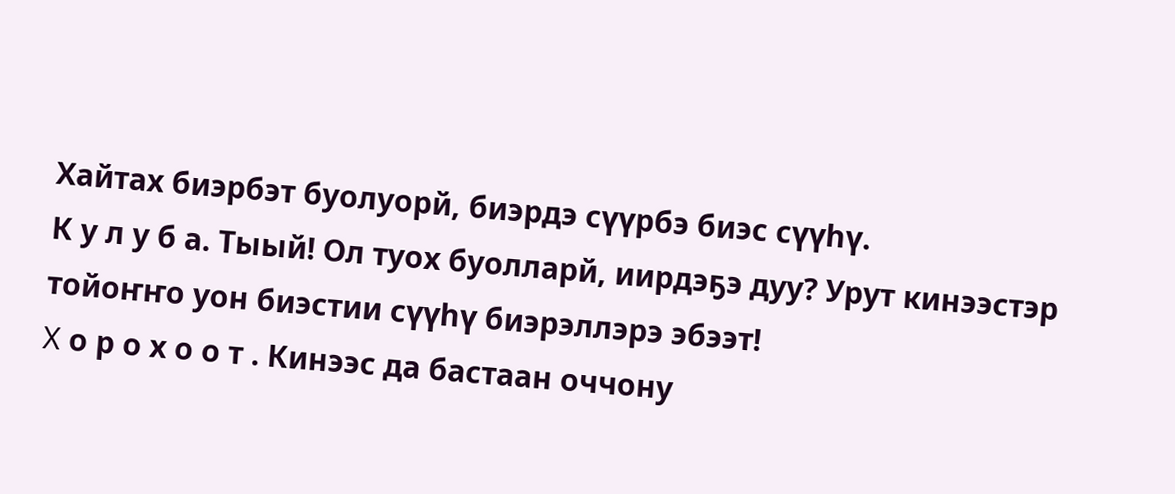Хайтах биэрбэт буолуорй, биэрдэ сүүрбэ биэс сүүһү.
К у л у б а. Тыый! Ол туох буолларй, иирдэҕэ дуу? Урут кинээстэр тойоҥҥо уон биэстии сүүһү биэрэллэрэ эбээт!
X о р о х о о т . Кинээс да бастаан оччону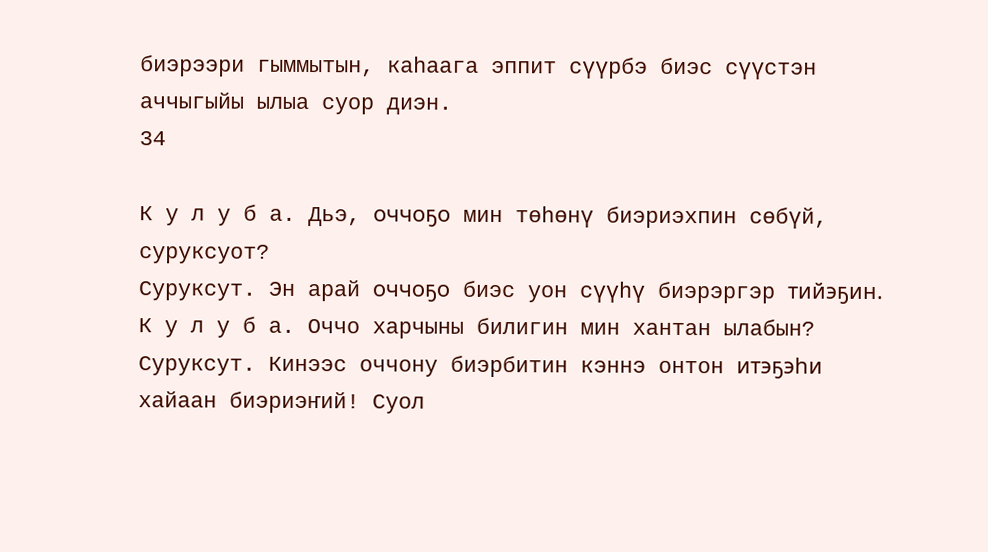биэрээри гыммытын, каһаага эппит сүүрбэ биэс сүүстэн аччыгыйы ылыа суор диэн.
34

К у л у б а. Дьэ, оччоҕо мин төһөнү биэриэхпин сөбүй, суруксуот?
Суруксут. Эн арай оччоҕо биэс уон сүүһү биэрэргэр тийэҕин.
К у л у б а. Оччо харчыны билигин мин хантан ылабын?
Суруксут. Кинээс оччону биэрбитин кэннэ онтон итэҕэһи хайаан биэриэҥий! Суол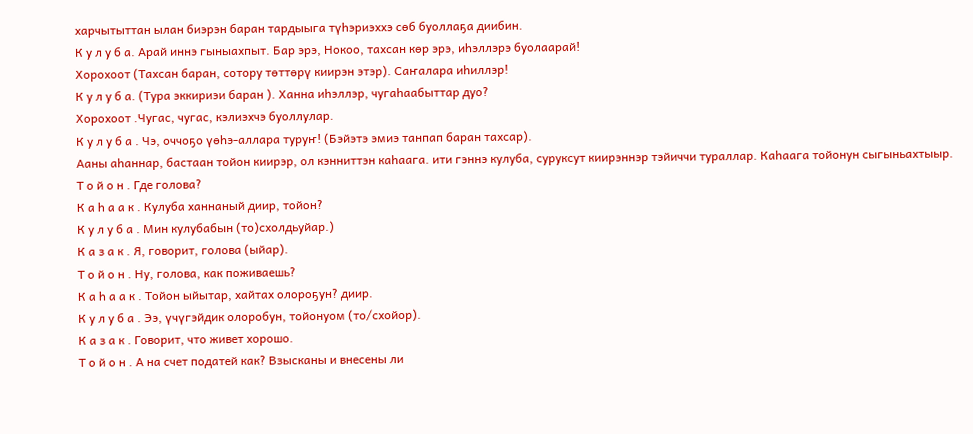харчытыттан ылан биэрэн баран тардыыга түһэриэххэ сөб буоллаҕа диибин.
К у л у б а. Арай иннэ гыныахпыт. Бар эрэ, Нокоо, тахсан көр эрэ, иһэллэрэ буолаарай!
Хорохоот (Тахсан баран, сотору төттөрү киирэн этэр). Саҥалара иһиллэр!
К у л у б а. (Тура эккириэи баран ). Ханна иһэллэр, чугаһаабыттар дуо?
Хорохоот .Чугас, чугас, кэлиэхчэ буоллулар.
К у л у б а . Чэ, оччоҕо үөһэ-аллара туруҥ! (Бэйэтэ эмиэ танпап баран тахсар).
Ааны аһаннар, бастаан тойон киирэр, ол кэнниттэн каһаага. ити гэннэ кулуба, суруксут киирэннэр тэйиччи тураллар. Каһаага тойонун сыгыньахтыыр.
Т о й о н . Где голова?
К а һ а а к . Кулуба ханнаный диир, тойон?
К у л у б а . Мин кулубабын (то)схолдьуйар.)
К а з а к . Я, говорит, голова (ыйар).
Т о й о н . Ну, голова, как поживаешь?
К а һ а а к . Тойон ыйытар, хайтах олороҕун? диир.
К у л у б а . Ээ, үчүгэйдик олоробун, тойонуом (то/схойор).
К а з а к . Говорит, что живет хорошо.
Т о й о н . А на счет податей как? Взысканы и внесены ли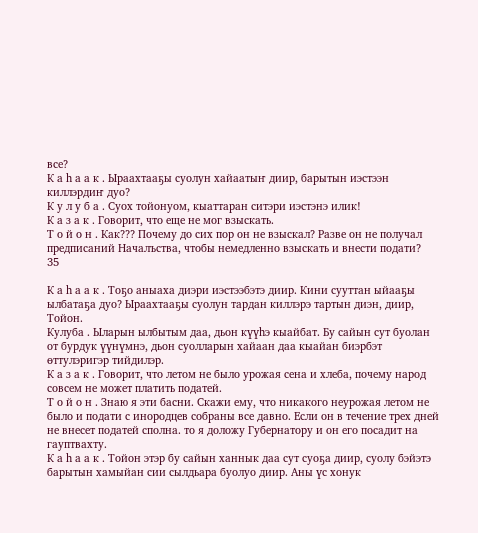все?
К а һ а а к . Ыраахтааҕы суолун хайаатыҥ диир, барытын иэстээн киллэрдиҥ дуо?
К у л у б а . Суох тойонуом, кыаттаран ситэри иэстэнэ илик!
К а з а к . Говорит, что еще не мог взыскать.
Т о й о н . Как??? Почему до сих пор он не взыскал? Разве он не получал предписаний Началъства, чтобы немедленно взыскать и внести подати?
35

К а һ а а к . Тоҕо аныаха диэри иэстээбэтэ диир. Кини сууттан ыйааҕы ылбатаҕа дуо? Ыраахтааҕы суолун тардан киллэрэ тартын диэн, диир, Тойон.
Кулуба . Ыларын ылбытым даа, дьон күүһэ кыайбат. Бу сайын сут буолан от бурдук үүнүмнэ, дьон суолларын хайаан даа кыайан биэрбэт өттулэригэр тийдилэр.
К а з а к . Говорит, что летом не было урожая сена и хлеба, почему народ совсем не может платить податей.
Т о й о н . Знаю я эти басни. Скажи ему, что никакого неурожая летом не было и подати с инородцев собраны все давно. Если он в течение трех дней не внесет податей сполна. то я доложу Губернатору и он его посадит на гауптвахту.
К а һ а а к . Тойон этэр бу сайын ханнык даа сут суоҕа диир, суолу бэйэтэ барытын хамыйан сии сылдьара буолуо диир. Аны үс хонук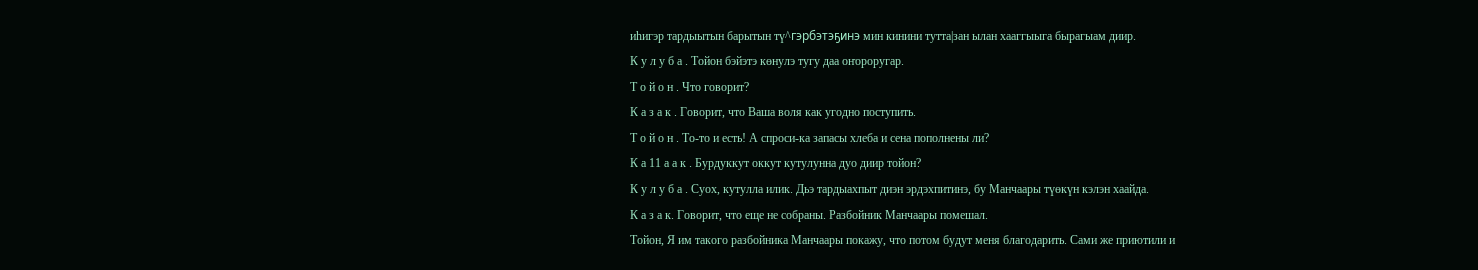иһигэр тардыытын барытын тү^гэрбэтэҕинэ мин кинини тутта|зан ылан хааггыыга бырагыам диир.
К у л у б а . Тойон бэйэтэ көнулэ тугу даа оҥороругар.
Т о й о н . Что говорит?
К а з а к . Говорит, что Ваша воля как угодно поступить.
Т о й о н . То-то и есть! А спроси-ка запасы хлеба и сена пополнены ли?
К а 11 а а к . Бурдуккут оккут кутулунна дуо диир тойон?
К у л у б а . Суох, кутулла илик. Дьэ тардыахпыт диэн эрдэхпитинэ, бу Манчаары түөкүн кэлэн хаайда.
К а з а к. Говорит, что еще не собраны. Разбойник Манчаары помешал.
Тойон, Я им такого разбойника Манчаары покажу, что потом будут меня благодарить. Сами же приютили и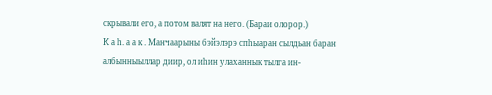скрывали его, а потом валят на него. (Бараи олорор.)
К а һ. а а к . Манчаарыны бэйэлэрэ спһыаран сылдьан баран албынныыллар диир, ол иһин улаханнык тылга ин-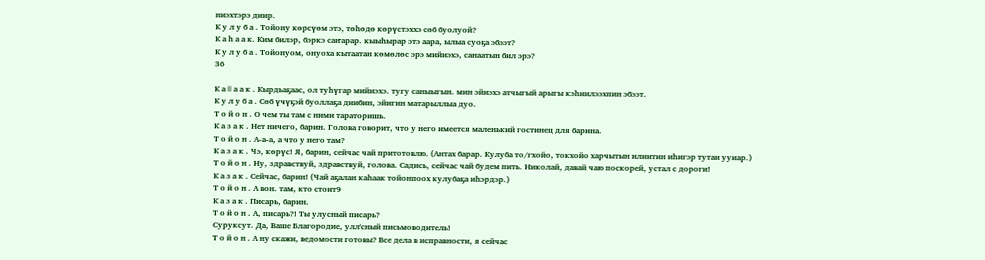ниэхтэрэ диир.
К у л у б а . Тойону көрсүөм этэ, төһөдө көрүстэххэ сөб буолуой?
К а һ а а к. Ким билэр, бэркэ саҥарар. кыыһырар этэ аара, ылыа суоҕа эбээт?
К у л у б а . Тойонуом, онуоха кытаатан көмөлөс эрэ мийиэхэ, санаатын бил эрэ?
36

К а II а а к . Кырдьаҕаас, ол туһүгар мийиэхэ. тугу саныыгын. мин эйиэхэ атчыгый арыгы кэһиилээхпин эбээт.
К у л у б а . Сөб үчүҕэй буоллаҕа диибин, эйигин матарыллыа дуо.
Т о й о н . О чем ты там с ними тараторишь.
К а з а к . Нет ничего, барин. Голова говорит, что у него имеется маленький гостинец для барина.
Т о й о н . А-а-а, а что у него там?
К а з а к . Чэ, көрүс! Я, барин, сейчас чай притотовлю. (Антах барар. Кулуба то/гхойо, токхойо харчытын илиитин иһигэр тутаи ууиар.)
Т о й о н . Ну, здравствуй, здравствуй, голова. Садись, сейчас чай будем пить. Николай, давай чаю поскорей, устал с дороги!
К а з а к . Сейчас, барин! (Чай аҕалан каһаак тойонпоох кулубаҕа иһэрдэр.)
Т о й о н . А вон. там, кто стоит9
К а з а к . Писарь, барин.
Т о й о н . А, писарь?! Ты улусный писарь?
Суруксут. Да, Ваше Благородие, улл'сный письмоводитель!
Т о й о н . А ну скажи, ведомости готовы? Все дела в исправности, я сейчас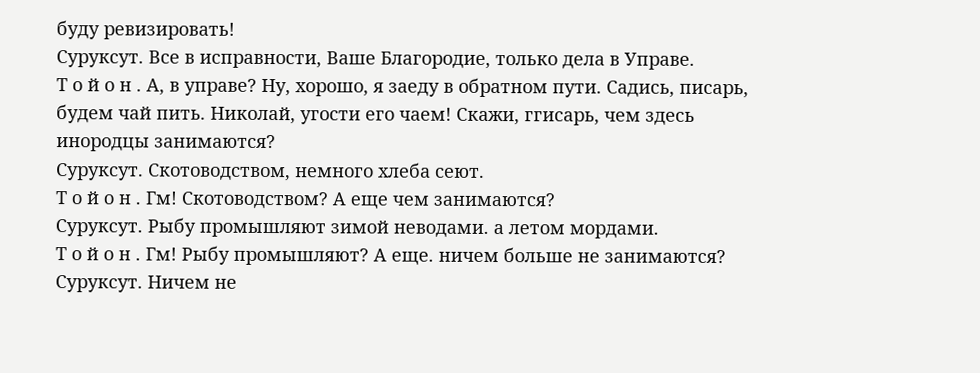буду ревизировать!
Суруксут. Все в исправности, Ваше Благородие, только дела в Управе.
Т о й о н . А, в управе? Ну, хорошо, я заеду в обратном пути. Садись, писарь, будем чай пить. Николай, угости его чаем! Скажи, ггисарь, чем здесь инородцы занимаются?
Суруксут. Скотоводством, немного хлеба сеют.
Т о й о н . Гм! Скотоводством? А еще чем занимаются?
Суруксут. Рыбу промышляют зимой неводами. а летом мордами.
Т о й о н . Гм! Рыбу промышляют? А еще. ничем больше не занимаются?
Суруксут. Ничем не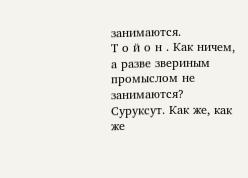занимаются.
Т о й о н . Как ничем, а разве звериным промыслом не занимаются?
Суруксут. Как же, как же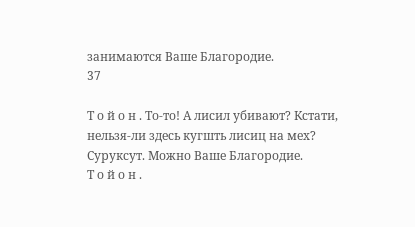занимаются Ваше Благородие.
37

Т о й о н . То-то! А лисил убивают? Кстати, нельзя-ли здесь кугшть лисиц на мех?
Суруксут. Можно Ваше Благородие.
Т о й о н .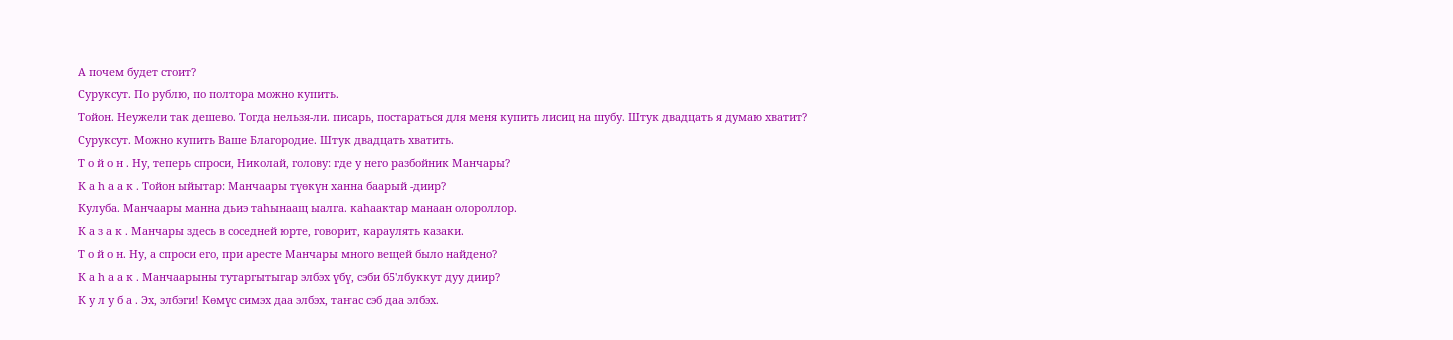А почем будет стоит?
Суруксут. По рублю, по полтора можно купить.
Тойон. Неужели так дешево. Тогда нельзя-ли. писарь, постараться для меня купить лисиц на шубу. Штук двадцать я думаю хватит?
Суруксут. Можно купить Ваше Благородие. Штук двадцать хватить.
Т о й о н . Ну, теперь спроси, Николай, голову: где у него разбойник Манчары?
К а һ а а к . Тойон ыйытар: Манчаары түөкүн ханна баарый -диир?
Кулуба. Манчаары манна дьиэ таһынаащ ыалга. каһаактар манаан олороллор.
К а з а к . Манчары здесь в соседней юрте, говорит, караулять казаки.
Т о й о н. Ну, а спроси его, при аресте Манчары много вещей было найдено?
К а һ а а к . Манчаарыны тутаргытыгар элбэх үбү, сэби б5'лбуккут дуу диир?
К у л у б а . Эх, элбэги! Көмүс симэх даа элбэх, таҥас сэб даа элбэх.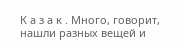К а з а к . Много, говорит, нашли разных вещей и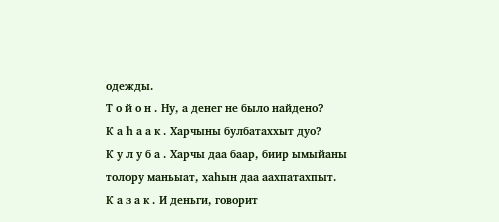одежды.
Т о й о н . Ну, а денег не было найдено?
К а һ а а к . Харчыны булбатаххыт дуо?
К у л у б а . Харчы даа баар, биир ымыйаны толору маньыат, хаһын даа аахпатахпыт.
К а з а к . И деньги, говорит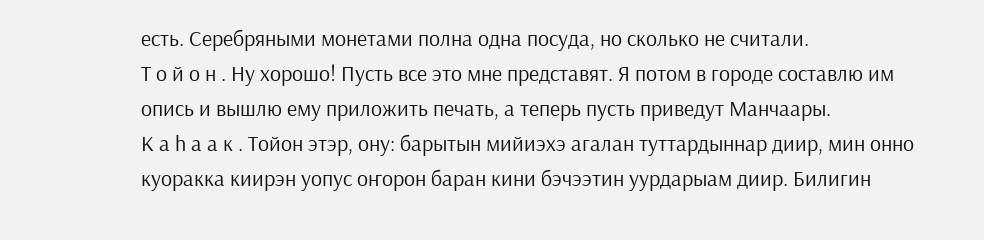есть. Серебряными монетами полна одна посуда, но сколько не считали.
Т о й о н . Ну хорошо! Пусть все это мне представят. Я потом в городе составлю им опись и вышлю ему приложить печать, а теперь пусть приведут Манчаары.
К а һ а а к . Тойон этэр, ону: барытын мийиэхэ агалан туттардыннар диир, мин онно куоракка киирэн уопус оҥорон баран кини бэчээтин уурдарыам диир. Билигин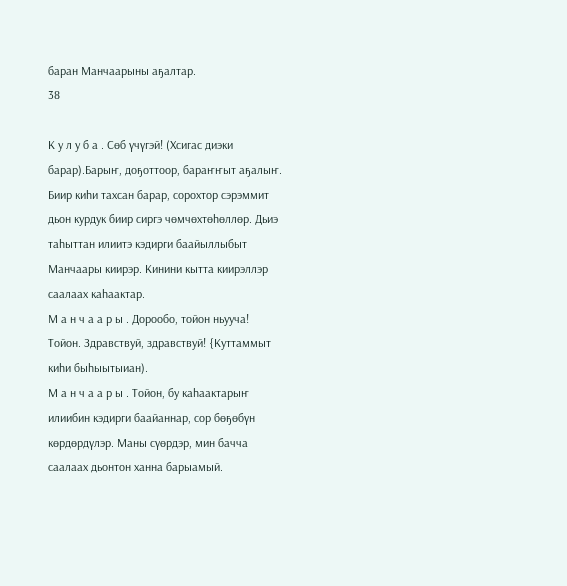баран Манчаарыны аҕалтар.
38

К у л у б а . Сөб үчүгэй! (Хсигас диэки барар).Барыҥ, доҕоттоор, бараҥҥыт аҕалыҥ.
Биир киһи тахсан барар, сорохтор сэрэммит дьон курдук биир сиргэ чөмчөхтөһөллөр. Дьиэ таһыттан илиитэ кэдирги баайыллыбыт Манчаары киирэр. Кинини кытта киирэллэр саалаах каһаактар.
М а н ч а а р ы . Дорообо, тойон ньууча!
Тойон. Здравствуй, здравствуй! {Куттаммыт киһи быһыытыиан).
М а н ч а а р ы . Тойон, бу каһаактарыҥ илиибин кэдирги баайаннар, сор бөҕөбүн көрдөрдүлэр. Маны сүөрдэр, мин бачча саалаах дьонтон ханна барыамый.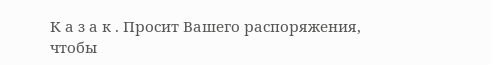К а з а к . Просит Вашего распоряжения, чтобы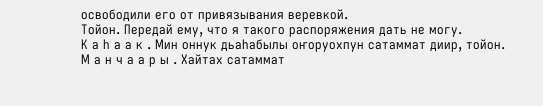освободили его от привязывания веревкой.
Тойон. Передай ему, что я такого распоряжения дать не могу.
К а һ а а к . Мин оннук дьаһабылы оҥоруохпун сатаммат диир, тойон.
М а н ч а а р ы . Хайтах сатаммат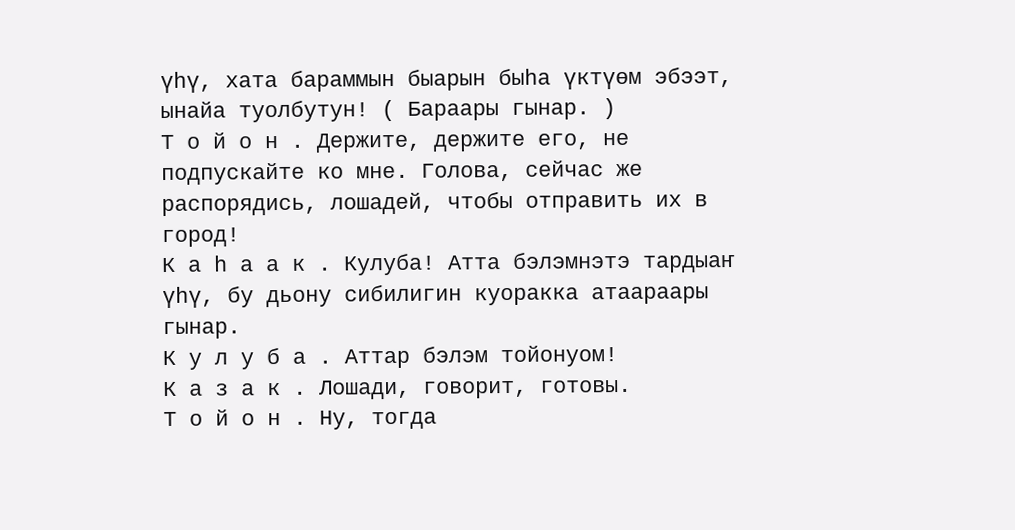үһү, хата бараммын быарын быһа үктүөм эбээт, ынайа туолбутун! ( Бараары гынар. )
Т о й о н . Держите, держите его, не подпускайте ко мне. Голова, сейчас же распорядись, лошадей, чтобы отправить их в город!
К а һ а а к . Кулуба! Атта бэлэмнэтэ тардыаҥ үһү, бу дьону сибилигин куоракка атаараары гынар.
К у л у б а . Аттар бэлэм тойонуом!
К а з а к . Лошади, говорит, готовы.
Т о й о н . Ну, тогда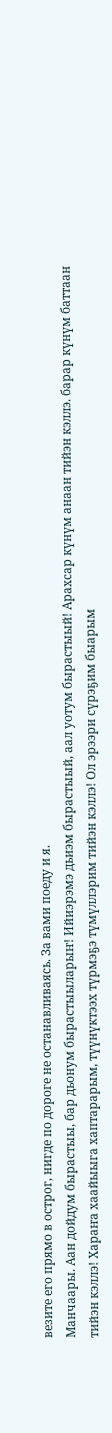везите его прямо в острог, нигде по дороге не останавливаясь. За вами поеду и я.
Манчаары. Аан дойдум бырастыы, бар дьонум бырастыыларыҥ! Ийиэрэмэ дьиэм бырастыый, аал уотум бырастыый! Арахсар күнүм анаан тийэн кэллэ. барар күнүм баттаан тийэн кэллэ! Хараҥа хаайыыга хаптарарым, түүнүктээх түрмэҕэ түмүллэрим тийэн кэллэ! Ол эрээри сүрэҕим быарым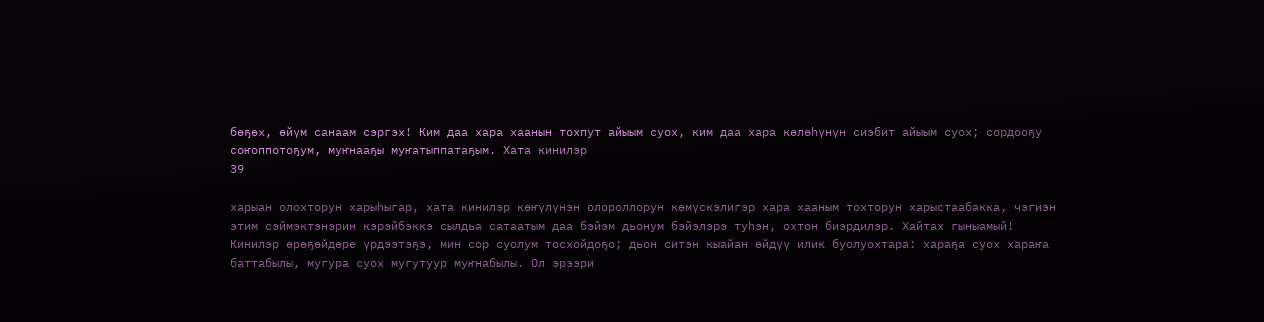бөҕөх, өйүм санаам сэргэх! Ким даа хара хаанын тохпут айыым суох, ким даа хара көлөһүнүн сиэбит айыым суох; сордооҕу соҥоппотоҕум, муҥнааҕы муҥатыппатаҕым. Хата кинилэр
39

харыан олохторун харыһыгар, хата кинилэр көҥүлүнэн олороллорун көмүскэлигэр хара хааным тохторун харыстаабакка, чэгиэн этим сэймэктэнэрин кэрэйбэккэ сылдьа сатаатым даа бэйэм дьонум бэйэлэрэ туһэн, охтон биэрдилэр. Хайтах гыныамый! Кинилэр өрөҕөйдөре үрдээтэҕэ, мин сор суолум тосхойдоҕо; дьон ситэн кыайан өйдүү илик буолуохтара: хараҕа суох хараҥа баттабылы, мугура суох мугутуур муҥнабылы. Ол эрээри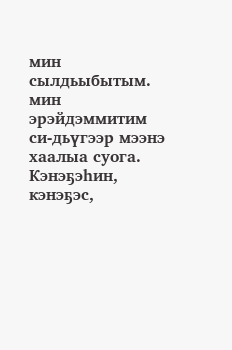мин сылдьыбытым. мин эрэйдэммитим си-дьүгээр мээнэ хаалыа суога. Кэнэҕэһин, кэнэҕэс,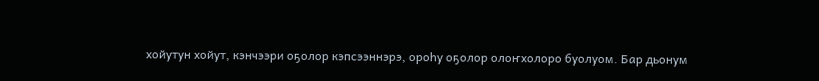хойутун хойут, кэнчээри оҕолор кэпсээннэрэ, ороһу оҕолор олоҥхолоро буолуом. Бар дьонум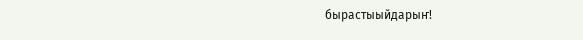бырастыыйдарыҥ!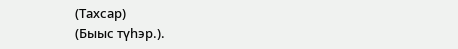(Тахсар)
(Быыс түһэр.).